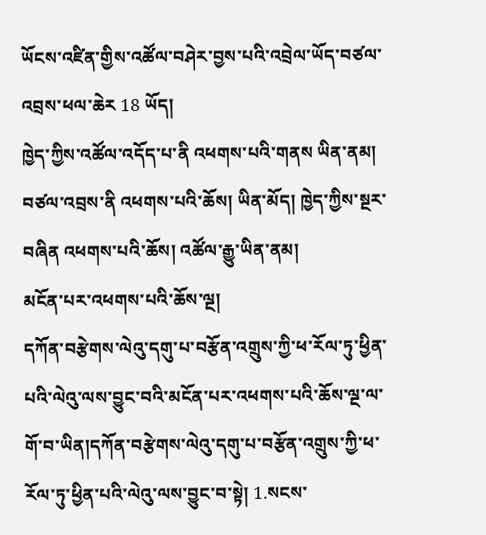ཡོངས་འཛིན་གྱིས་འཚོལ་བཤེར་བྱས་པའི་འབྲེལ་ཡོད་བཙལ་འབྲས་ཕལ་ཆེར 18 ཡོད།
ཁྱེད་ཀྱིས་འཚོལ་འདོད་པ་ནི འཕགས་པའི་གནས ཡིན་ནམ།
བཙལ་འབྲས་ནི འཕགས་པའི་ཆོས། ཡིན་མོད། ཁྱེད་ཀྱིས་སྔར་བཞིན འཕགས་པའི་ཆོས། འཚོལ་རྒྱུ་ཡིན་ནམ།
མངོན་པར་འཕགས་པའི་ཆོས་ལྔ།
དཀོན་བརྩེགས་ལེའུ་དགུ་པ་བརྩོན་འགྲུས་ཀྱི་ཕ་རོལ་ཏུ་ཕྱིན་པའི་ལེའུ་ལས་བྱུང་བའི་མངོན་པར་འཕགས་པའི་ཆོས་ལྔ་ལ་གོ་བ་ཡིན།དཀོན་བརྩེགས་ལེའུ་དགུ་པ་བརྩོན་འགྲུས་ཀྱི་ཕ་རོལ་ཏུ་ཕྱིན་པའི་ལེའུ་ལས་བྱུང་བ་སྟེ། 1.སངས་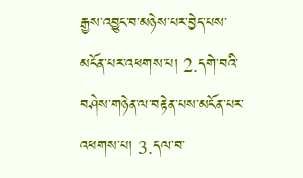རྒྱས་འབྱུང་བ་མཉེས་པར་བྱེད་པས་མངོན་པར་འཕགས་པ། 2.དགེ་བའི་བཤེས་གཉེན་ལ་བརྟེན་པས་མངོན་པར་འཕགས་པ། 3.དལ་བ་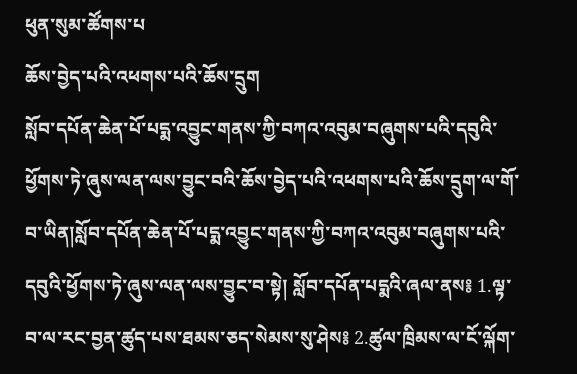ཕུན་སུམ་ཚོགས་པ
ཆོས་བྱེད་པའི་འཕགས་པའི་ཆོས་དྲུག
སློབ་དཔོན་ཆེན་པོ་པདྨ་འབྱུང་གནས་ཀྱི་བཀའ་འབུམ་བཞུགས་པའི་དབུའི་ཕྱོགས་ཏེ་ཞུས་ལན་ལས་བྱུང་བའི་ཆོས་བྱེད་པའི་འཕགས་པའི་ཆོས་དྲུག་ལ་གོ་བ་ཡིན།སློབ་དཔོན་ཆེན་པོ་པདྨ་འབྱུང་གནས་ཀྱི་བཀའ་འབུམ་བཞུགས་པའི་དབུའི་ཕྱོགས་ཏེ་ཞུས་ལན་ལས་བྱུང་བ་སྟེ། སློབ་དཔོན་པདྨའི་ཞལ་ནས༔ 1.ལྟ་བ་ལ་རང་བྱན་ཚུད་པས་ཐམས་ཅད་སེམས་སུ་ཤེས༔ 2.ཚུལ་ཁྲིམས་ལ་ངོ་ལྐོག་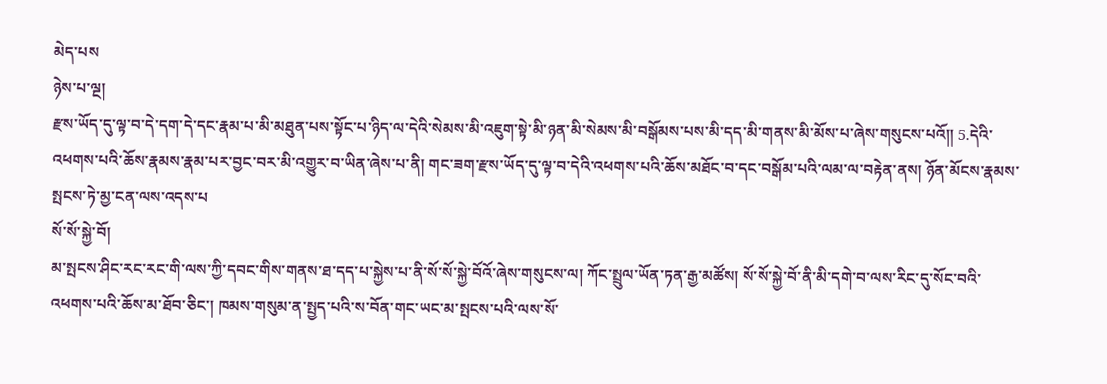མེད་པས
ཉེས་པ་ལྔ།
རྫས་ཡོད་དུ་ལྟ་བ་དེ་དག་དེ་དང་རྣམ་པ་མི་མཐུན་པས་སྟོང་པ་ཉིད་ལ་དེའི་སེམས་མི་འཇུག་སྟེ་མི་ཉན་མི་སེམས་མི་བསྒོམས་པས་མི་དད་མི་གནས་མི་མོས་པ་ཞེས་གསུངས་པའོ༎ 5.དེའི་འཕགས་པའི་ཆོས་རྣམས་རྣམ་པར་བྱང་བར་མི་འགྱུར་བ་ཡིན་ཞེས་པ་ནི། གང་ཟག་རྫས་ཡོད་དུ་ལྟ་བ་དེའི་འཕགས་པའི་ཆོས་མཐོང་བ་དང་བསྒོམ་པའི་ལམ་ལ་བརྟེན་ནས། ཉོན་མོངས་རྣམས་སྤངས་ཏེ་མྱ་ངན་ལས་འདས་པ
སོ་སོ་སྐྱེ་བོ།
མ་སྤངས་ཤིང་རང་རང་གི་ལས་ཀྱི་དབང་གིས་གནས་ཐ་དད་པ་སྐྱེས་པ་ནི་སོ་སོ་སྐྱེ་བོའོ་ཞེས་གསུངས་ལ། ཀོང་སྤྲུལ་ཡོན་ཏན་རྒྱ་མཚོས། སོ་སོ་སྐྱེ་བོ་ནི་མི་དགེ་བ་ལས་རིང་དུ་སོང་བའི་འཕགས་པའི་ཆོས་མ་ཐོབ་ཅིང་། ཁམས་གསུམ་ན་སྤྱད་པའི་ས་བོན་གང་ཡང་མ་སྤངས་པའི་ལས་སོ་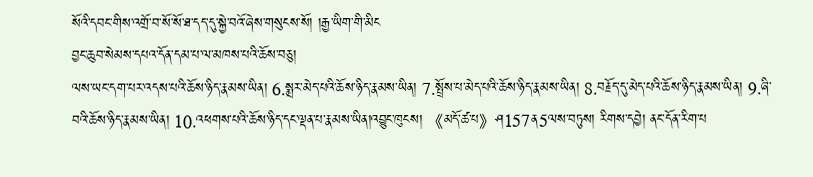སོའི་དབང་གིས་འགྲོ་བ་སོ་སོ་ཐ་དད་དུ་སྐྱེ་བའོ་ཞེས་གསུངས་སོ། །རྒྱ་ཡིག་གི་མིང
བྱང་ཆུབ་སེམས་དཔའ་དོན་དམ་པ་ལ་མཁས་པའི་ཆོས་བཅུ།
ལས་ཡང་དག་པར་འདས་པའི་ཆོས་ཉིད་རྣམས་ཡིན། 6.སྨྲར་མེད་པའི་ཆོས་ཉིད་རྣམས་ཡིན། 7.སྤྲོས་པ་མེད་པའི་ཆོས་ཉིད་རྣམས་ཡིན། 8.བརྗོད་དུ་མེད་པའི་ཆོས་ཉིད་རྣམས་ཡིན། 9.ཞི་བའི་ཆོས་ཉིད་རྣམས་ཡིན། 10.འཕགས་པའི་ཆོས་ཉིད་དང་ལྡན་པ་རྣམས་ཡིན།འབྱུང་ཁུངས། 《མདོ་ཚ་པ》ཤ157ན5ལས་བཏུས། རིགས་དབྱེ། ནང་དོན་རིག་པ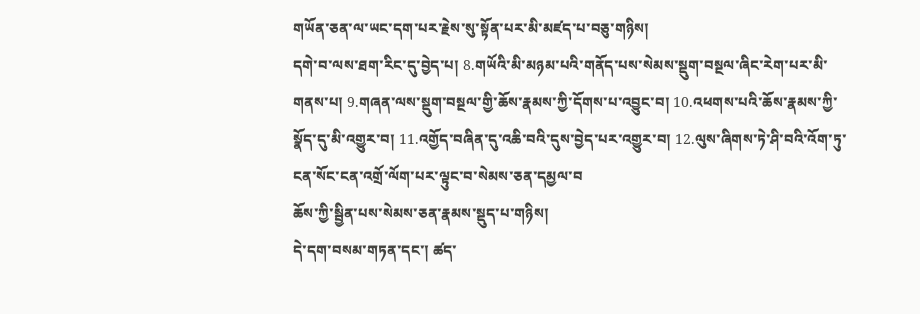གཡོན་ཅན་ལ་ཡང་དག་པར་རྗེས་སུ་སྟོན་པར་མི་མཛད་པ་བཅུ་གཉིས།
དགེ་བ་ལས་ཐག་རིང་དུ་བྱེད་པ། 8.གཡོའི་མི་མཉམ་པའི་གནོད་པས་སེམས་སྡུག་བསྔལ་ཞིང་རེག་པར་མི་གནས་པ། 9.གཞན་ལས་སྡུག་བསྔལ་གྱི་ཆོས་རྣམས་ཀྱི་དོགས་པ་འབྱུང་བ། 10.འཕགས་པའི་ཆོས་རྣམས་ཀྱི་སྣོད་དུ་མི་འགྱུར་བ། 11.འགྱོད་བཞིན་དུ་འཆི་བའི་དུས་བྱེད་པར་འགྱུར་བ། 12.ལུས་ཞིགས་ཏེ་ཤི་བའི་འོག་ཏུ་ངན་སོང་ངན་འགྲོ་ལོག་པར་ལྟུང་བ་སེམས་ཅན་དམྱལ་བ
ཆོས་ཀྱི་སྦྱིན་པས་སེམས་ཅན་རྣམས་སྡུད་པ་གཉིས།
དེ་དག་བསམ་གཏན་དང་། ཚད་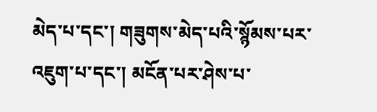མེད་པ་དང་། གཟུགས་མེད་པའི་སྙོམས་པར་འཇུག་པ་དང་། མངོན་པར་ཤེས་པ་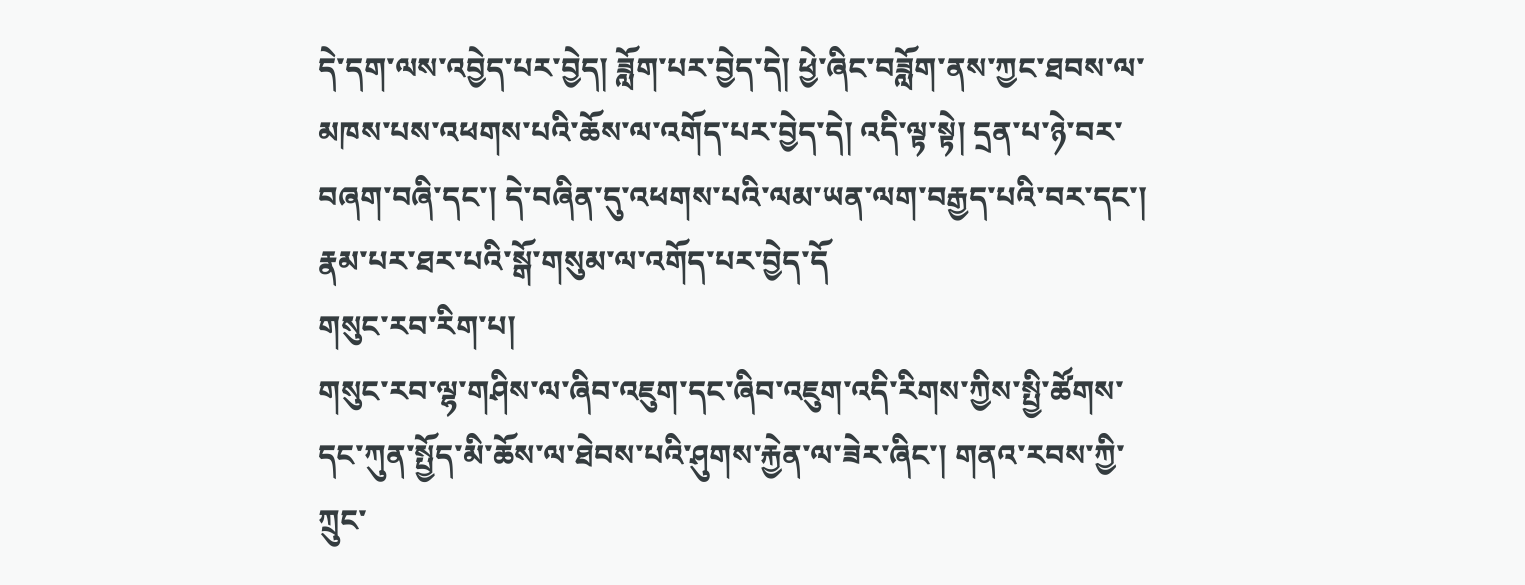དེ་དག་ལས་འབྱེད་པར་བྱེད། ཟློག་པར་བྱེད་དེ། ཕྱེ་ཞིང་བཟློག་ནས་ཀྱང་ཐབས་ལ་མཁས་པས་འཕགས་པའི་ཆོས་ལ་འགོད་པར་བྱེད་དེ། འདི་ལྟ་སྟེ། དྲན་པ་ཉེ་བར་བཞག་བཞི་དང་། དེ་བཞིན་དུ་འཕགས་པའི་ལམ་ཡན་ལག་བརྒྱད་པའི་བར་དང་། རྣམ་པར་ཐར་པའི་སྒོ་གསུམ་ལ་འགོད་པར་བྱེད་དོ
གསུང་རབ་རིག་པ།
གསུང་རབ་ལྷ་གཤིས་ལ་ཞིབ་འཇུག་དང་ཞིབ་འཇུག་འདི་རིགས་ཀྱིས་སྤྱི་ཚོགས་དང་ཀུན་སྤྱོད་མི་ཆོས་ལ་ཐེབས་པའི་ཤུགས་རྐྱེན་ལ་ཟེར་ཞིང་། གནའ་རབས་ཀྱི་ཀྲུང་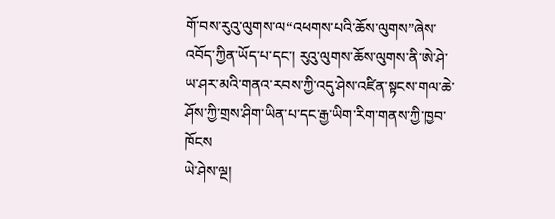གོ་བས་རུའུ་ལུགས་ལ“འཕགས་པའི་ཆོས་ལུགས”ཞེས་འབོད་ཀྱིན་ཡོད་པ་དང་། རུའུ་ལུགས་ཆོས་ལུགས་ནི་ཨེ་ཤེ་ཡ་ཤར་མའི་གནའ་རབས་ཀྱི་འདུ་ཤེས་འཛིན་སྟངས་གལ་ཆེ་ཤོས་ཀྱི་གྲས་ཤིག་ཡིན་པ་དང་རྒྱ་ཡིག་རིག་གནས་ཀྱི་ཁྱབ་ཁོངས
ཡེ་ཤེས་ལྔ།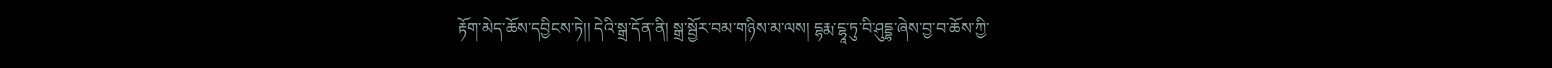རྟོག་མེད་ཆོས་དབྱིངས་ཏེ།། དེའི་སྒྲ་དོན་ནི། སྒྲ་སྦྱོར་བམ་གཉིས་མ་ལས། དྷརྨ་ངྷཱ་ཏུ་བི་ཤུདྡྷ་ཞེས་བྱ་བ་ཆོས་ཀྱི་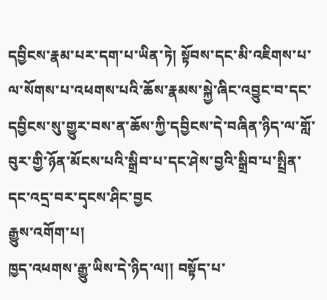དབྱིངས་རྣམ་པར་དག་པ་ཡིན་ཏེ། སྟོབས་དང་མི་འཇིགས་པ་ལ་སོགས་པ་འཕགས་པའི་ཆོས་རྣམས་སྐྱེ་ཞིང་འབྱུང་བ་དང་དབྱིངས་སུ་གྱུར་བས་ན་ཆོས་ཀྱི་དབྱིངས་དེ་བཞིན་ཉིད་ལ་གློ་བུར་གྱི་ཉོན་མོངས་པའི་སྒྲིབ་པ་དང་ཤེས་བྱའི་སྒྲིབ་པ་སྤྲིན་དང་འདྲ་བར་དྭངས་ཤིང་བྱང
རྒྱུས་འགོག་པ།
ཁྱད་འཕགས་རྒྱུ་ཡིས་དེ་ཉིད་ལ།། བསྟོད་པ་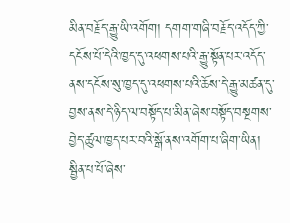མིན་བརྗོད་རྒྱུ་ཡི་འགོག། དགག་གཞི་བརྗོད་འདོད་ཀྱི་དངོས་པོ་དེའི་ཁྱད་དུ་འཕགས་པའི་རྒྱུ་སྟོན་པར་འདོད་ནས་དངོས་སུ་ཁྱད་དུ་འཕགས་པའི་ཆོས་དེ་རྒྱུ་མཚན་དུ་བྱས་ནས་དེ་ཉིད་ལ་བསྟོད་པ་མིན་ཞེས་བསྟོད་བསྔགས་བྱེད་ཚུལ་ཁྱད་པར་བའི་སྒོ་ནས་འགོག་པ་ཞིག་ཡིན། སྦྱིན་པ་པོ་ཞེས་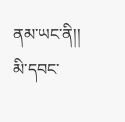ནམ་ཡང་ནི།། མི་དབང་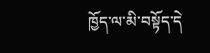ཁྱོད་ལ་མི་བསྟོད་དེ